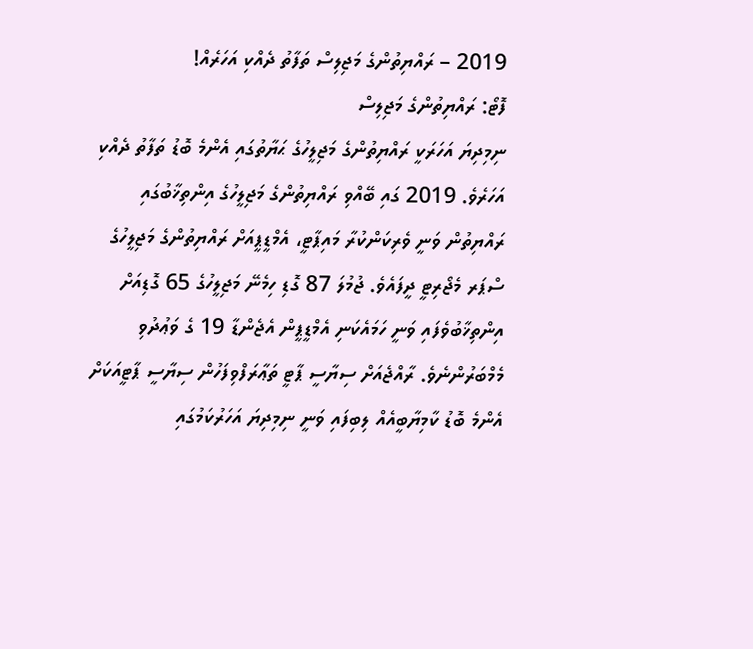2019 – ރައްޔިތުންގެ މަޖިލިސް ތަފާތު ދެއްކި އަހަރެއް!
ފޮޓޯ: ރައްޔިތުންގެ މަޖިލިސް
ނިމިދިޔަ އަހަރަކީ ރައްޔިތުންގެ މަޖިލީހުގެ ޙަޔާތުގައި އެންމެ ބޮޑު ތަފާތު ދެއްކި އަހަރެވެ. 2019 ގައި ބޭއްވި ރައްޔިތުންގެ މަޖިލީހުގެ އިންތިޚާބުގައި ރައްޔިތުން ވަނީ ވެރިކަންކުރާ މައިޕާޓީ، އެމްޑީޕީއަށް ރައްޔިތުންގެ މަޖިލީހުގެ ސްޕަރ މެޖޯރިޓީ ދީފައެވެ. ޖުމުލަ 87 ގޮޑި ހިމެނޭ މަޖިލީހުގެ 65 ގޮޑިއަށް އިންތިޚާބުވެފައި ވަނީ ހަމައެކަނި އެމްޑީޕީން އެޖެންޑާ 19 ގެ ވަޢުދުވި މެމްބަރުންނެވެ. ރާއްޖެއަށް ސިޔާސީ ޕާޓީ ތަޢާރަފްވިފަހުން ސިޔާސީ ޕާޓީއަކަށް އެންމެ ބޮޑު ކާމިޔާބީއެއް ލިބިފައި ވަނީ ނިމިދިޔަ އަހަރުކަމުގައި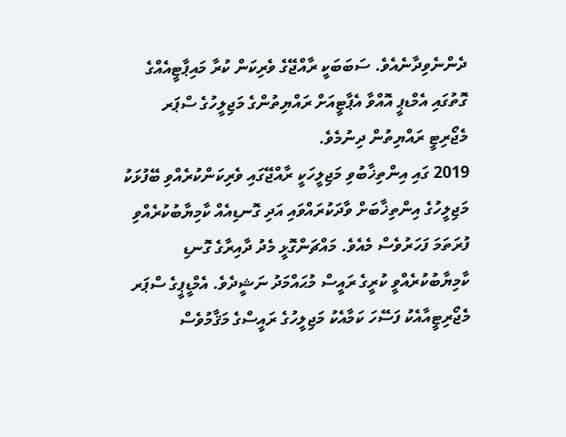ދެންނެވިދާނެއެވެ. ސަބަބަކީ ރާއްޖޭގެ ވެރިކަން ކުރާ މައިޕާޓީއެއްގެ ގޮތުގައި އެމްޑޕީ އޮއްވާ އެޕާޓީއަށް ރައްޔިތުންގެ މަޖިލީހުގެ ސްޕަރ މެޖޯރިޓީ ރައްޔިތުން ދިނުމެވެ.
2019 ގައި އިންތިޚާބުވި މަޖިލީހަކީ ރާއްޖޭގައި ވެރިކަންކުރެއްވި ބޭފުޅަކު މަޖިލީހުގެ އިންތިޚާބަށް ވާދަކުރައްވައި އަދި ގޮނޑިއެއް ކާމިޔާބުކުރެއްވި ފުރަތަމަ ފަހަރުވެސް މެއެވެ. މައްޗަންގޮޅީ މެދު ދާއިރާގެ ގޮނޑި ކާމިޔާބުކުރެއްވީ ކުރީގެ ރައީސް މުޙައްމަދު ނަޝީދެވެ. އެމްޑީޕީގެ ސްޕަރ މެޖޯރިޓީއާއެކު ފަސޭހަ ކަމާއެކު މަޖިލީހުގެ ރައީސްގެ މަޤާމުވެސް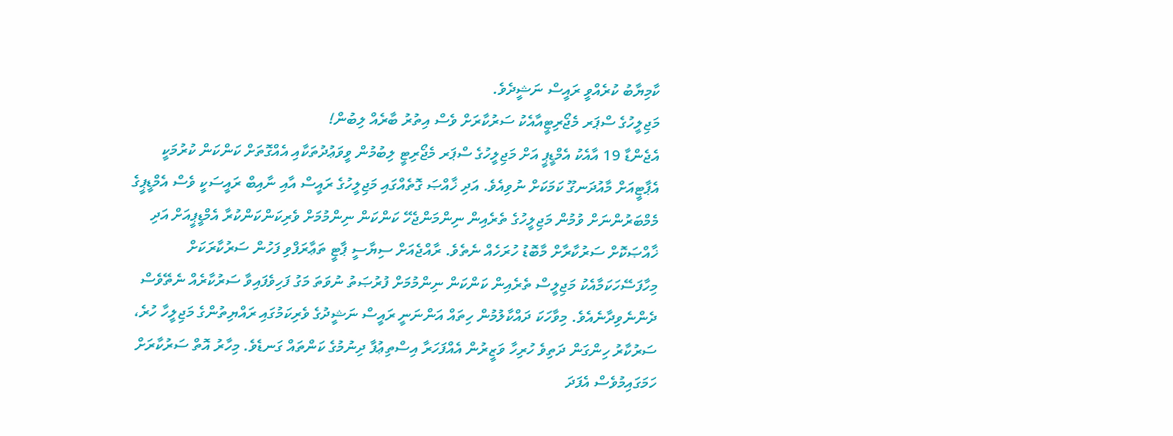ކާމިޔާބު ކުރެއްވީ ރައީސް ނަޝީދެވެ.
މަޖިލީހުގެ ސްޕަރ މެޖޯރިޓީއާއެކު ސަރުކާރަށް ވެސް އިތުރު ބާރެއް ލިބުން!
އެޖެންޑާ 19 އާއެކު އެމްޑީޕީ އަށް މަޖިލީހުގެ ސްޕަރ މެޖޯރިޓީ ލިބުމުން ވީވަޢުދުތަކާއި އެއްގޮތަށް ކަންކަން ކުރުމަކީ އެޕާޓީއަށް މާއުދަނގޫ ކަމަކަށް ނުވިއެވެ. އަދި ޚާއްޞަ ގޮތެއްގައި މަޖިލީހުގެ ރައީސް އާއި ނާއިބް ރައީސަކީ ވެސް އެމްޑީޕީގެ މެމްބަރުންނަށް ވުމުން މަޖިލީހުގެ ތެރެއިން ނިންމަންޖެހޭ ކަންކަން ނިންމުމަށް ވެރިކަންކަންކުރާ އެމްޑީޕީއަށް އަދި ޚާއްޞަކޮށް ސަރުކާރާށް މާބޮޑު ހުރަހެއް ނެތެވެ. ރާއްޖެއަށް ސިޔާސީ ޕާޓީ ތަޢާރަފްވި ފަހުން ސަރުކާރަކަށް މިހާފަސޭހަކަމާއެކު މަޖިލީސް ތެރެއިން ކަންކަން ނިންމުމަށް ފުރުޞަތު ނުވަތަ މަގު ފަހިވެފައިވާ ސަރުކާރެއް ނެތޭވެސް ދެންނެވިދާނެއެވެ. މިވާހަކަ ދައްކާލުމުން ހިތައް އަންނަނީ ރައީސް ނަޝީދުގެ ވެރިކަމުގައި ރައްޔިތުންގެ މަޖިލީހާ ހުރެ، ސަރުކާރު ހިންގަން ދަތިވެ ހުރިހާ ވަޒީރުން އެއްފަހަރާ އިސްތިޢުފާ ދިނުމުގެ ކަންތައް ގަނޑެވެ. މިހާރު އޮތް ސަރުކާރަށް ހަމަގައިމުވެސް އެފަދަ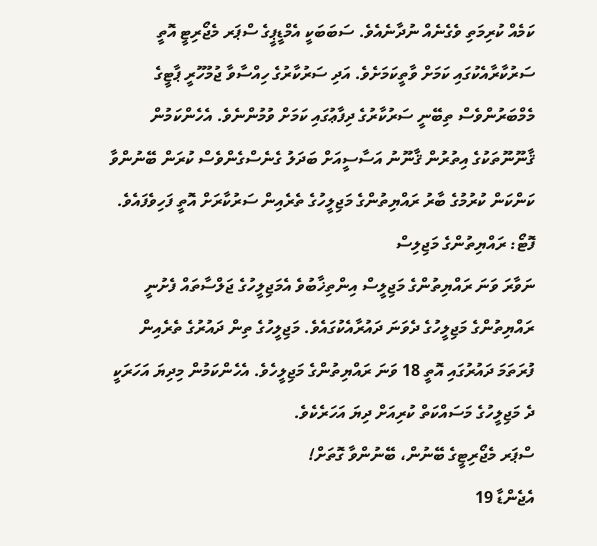ކަމެއް ކުރިމަތި ވެގެނެއް ނުދާނެއެވެ. ސަބަބަކީ އެމްޑީޕީގެ ސްޕަރ މެޖޯރިޓީ އޮތީ ސަރުކާރާއެކުގައި ކަމަށް ވާތީކަމަށެވެ. އަދި ސަރުކާރުގެ ހިއްސާވާ ޖުމުހޫރީ ޕާޓީގެ މެމްބަރުންވެސް ތިބޭނީ ސަރުކާރުގެ ދިފާޢުގައި ކަމަށް ވުމުންނެވެ. އެހެންކަމުން ޤާނޫނޫތަކުގެ އިތުރުން ޤާނޫނު އަސާސީއަށް ބަދަލު ގެނެސްގެންވެސް ކުރަން ބޭނުންވާ ކަންކަން ކުރުމުގެ ބާރު ރައްޔިތުންގެ މަޖިލީހުގެ ތެރެއިން ސަރުކާރަށް އޮތީ ފަހިވެފައެވެ.
ފޮޓޯ: ރައްޔިތުންގެ މަޖިލިސް
ނަވާރަ ވަނަ ރައްޔިތުންގެ މަޖިލީސް އިންތިޚާބުވެ އެމަޖިލީހުގެ ޖަލްސާތައް ފެށުނީ ރައްޔިތުންގެ މަޖިލީހުގެ ދެވަނަ ދައުރާއެކުގައެވެ. މަޖިލީހުގެ ތިން ދައުރުގެ ތެރެއިން ފުރަތަމަ ދައުރުގައި އޮތީ 18 ވަނަ ރައްޔިތުންގެ މަޖިލީހެވެ. އެހެންކަމުން މިދިޔަ އަހަރަކީ ދެ މަޖިލީހުގެ މަސައްކަތް ކުރިއަށް ދިޔަ އަހަރެކެވެ.
ސްޕަރ މެޖޯރިޓީގެ ބޭނުން، ބޭނުންވާ ގޮތަށް!
އެޖެންޑާ 19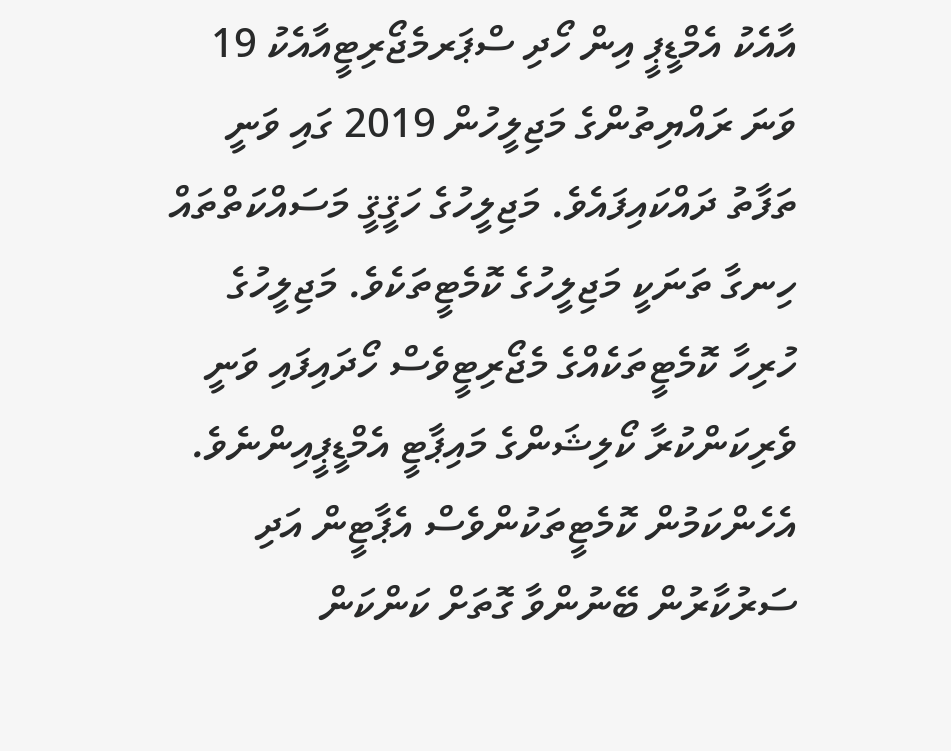އާއެކު އެމްޑީޕީ އިން ހޯދި ސްޕަރމެޖޯރިޓީއާއެކު 19 ވަނަ ރައްޔިތުންގެ މަޖިލީހުން 2019 ގައި ވަނީ ތަފާތު ދައްކައިފައެވެ. މަޖިލީހުގެ ހަޤީޤީ މަސައްކަތްތައް ހިނގާ ތަނަކީ މަޖިލީހުގެ ކޮމެޓީތަކެވެ. މަޖިލީހުގެ ހުރިހާ ކޮމެޓީތަކެއްގެ މެޖޯރިޓީވެސް ހޯދައިފައި ވަނީ ވެރިކަންކުރާ ކޯލިޝަންގެ މައިޕާޓީ އެމްޑީޕީއިންނެވެ. އެހެންކަމުން ކޮމެޓީތަކުންވެސް އެޕާޓީން އަދި ސަރުކާރުން ބޭނުންވާ ގޮތަށް ކަންކަން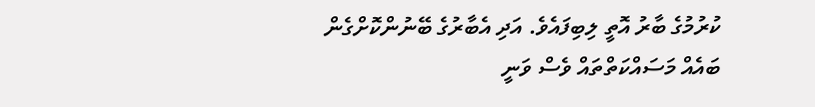ކުރުމުގެ ބާރު އޮތީ ލިބިފައެވެ. އަދި އެބާރުގެ ބޭނުންކޮށްގެން ބައެއް މަސައްކަތްތައް ވެސް ވަނީ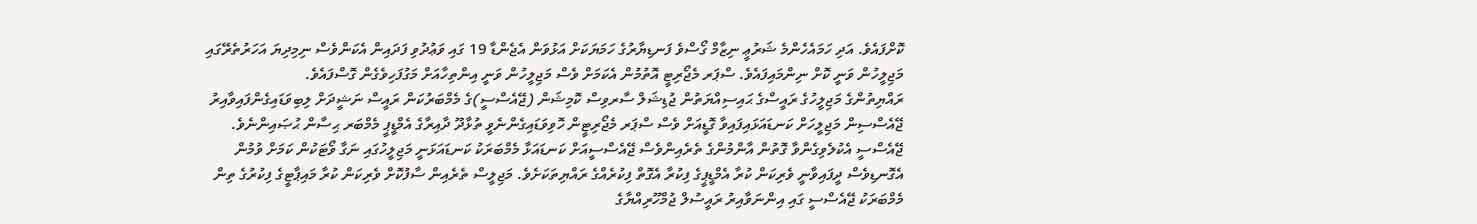ކޮށްފައެވެ. އަދި ހަމައެހެންމެ ޝަރުޢީ ނިޒާމް ގޯސްވެ ފަނޑިޔާރުގެ ހަމަޔަކަށް އަޅުވަން އެޖެންޑާ 19 ގައި ވަޢުދުވި ފަދައިން އެކަންވެސް ނިމިދިޔަ އަހަރުތެރޭގައި މަޖިލީހުން ވަނީ ކޮށް ނިންމައިފައެވެ. ސްޕަރ މެޖޯރިޓީ އޮތުމުން އެކަމަށް ވެސް މަޖިލީހުން ވަނީ އިންތިހާއަށް މަގުފަހިވެގެން ގޮސްފައެވެ.
ރައްޔިތުންގެ މަޖިލީހުގެ ރައީސްގެ ޙައިސިއްޔަތުން ޖުޑިޝަލް ސާރވިސް ކޮމިޝަން (ޖޭއެސްސީ)ގެ މެމްބަރުކަން ރައީސް ނަޝީދަށް ލިބިވަޑައިގެންފައިވާއިރު ޖޭއެސްސިން މަޖިލީހަށް ކަނޑައަޅައިފައިވާ ގޮޑީއަށް ވެސް ސްޕަރ މެޖޯރިޓީން ހޮވިވަޑައިގެންނެވީ ތުޅާދޫ ދާއިރާގެ އެމްޑީޕީ މެމްބަރ ޙިސާން ޙުޞައިންނެވެ. ޖޭއެސްސީ އެކުލެވިގެންވާ ގޮތުން އާންމުންގެ ތެރެއިންވެސް ޖޭއެސްސީއަށް ކަނޑައަޅާ މެމްބަރަކު ކަނޑައަޅަނީ މަޖިލީހުގައި ނަގާ ވޯޓަކުން ކަމަށް ވުމުން އެގޮނޑިވެސް ދީފައިވާނީ ވެރިކަން ކުރާ އެމްޑީޕީގެ ފިކުރާ އެގޮތް ފިކުރެއްގެ ރައްޔިތަކަށެވެ. މަޖިލީސް ތެރެއިން ސާފުކޮށް ވެރިކަން ކުރާ މައިޕާޓީގެ ފިކުރުގެ ތިން މެމްބަރަކު ޖޭއެސްސީ ގައި އިންނަވާއިރު ރައީސުލް ޖުމްހޫރިއްޔާގެ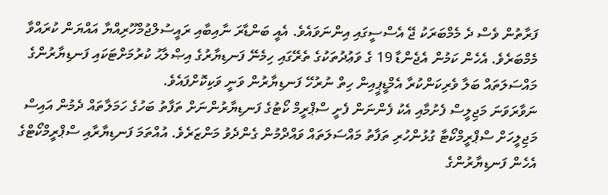ފަރާތުން ވެސް ދެ މެމްބަރަކު ޖޭ އެސްސީގައި އިންނަވައެވެ. އެއީ ބަންޑާރަ ނާއިބާއި ރައީސުލްޖުމްހޫރިއްޔާ އައްޔަން ކުރައްވާ މެމްބަރެވެ. އެހެން ކަމުން އެޖެންޑާ 19 ގެ ވަޢުދުތަކުގެ ތެރޭގައި ހިމެނޭ ފަނޑިޔާރުގެ އިޞްލާޙު ކުރުމަށްޓަކައި ފަނޑިޔާރުންގެ މައްސަލަތައް ބަލާ ވެރިކަންކުރާ އެމްޑީޕީއިން ހިތް ނުރުހޭ ފަނޑިޔާރުން ވަނީ ވަކިކޮށްފައެވެ.
ނަވާރަވަނަ މަޖިލީސް ފެށުމާއި އެކު ފެންނަން ފެށީ ސްޕްރީމް ކޯޓުގެ ފަނޑިޔާރުންނަށް ތަފާތު ބަހުގެ ހަމަލާތައް ދެމުން އައިސް މަޖިލީހަށް ސްޕްރީމްކޯޓާ ގުޅުންހުރި ތަފާތު މައްސަލަތައް ވައްދްމުން ގެންދެވު މަންޒަރެވެ. އުއްތަމަ ފަނޑިޔާރާއި ސްޕްރީމްކޯޓްގެ އެހެން ފަނޑިޔާރުންގެ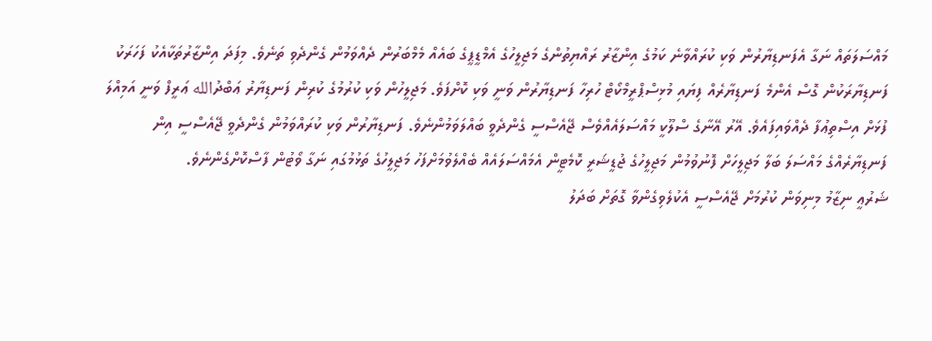މައްސަލަތައް ނަގާ އެފަނޑިޔާރުން ވަކި ކުރައްވާނެ ކަމުގެ އިންޒާރު ރައްޔިތުންގެ މަޖިލީހުގެ އެމްޑީޕީގެ ބައެއް މެމްބަރުން ދެއްވަމުން ގެންދެވި ތަނެވެ. މިފަދަ އިންޒާރުތަކާއެކު ފަހަރަކު ފަނޑިޔާރަކުން ގޮސް އެންމެ ފަނޑިޔާރެއް ފިޔައި މުޅިސްޕްރީމްކޯޓް ހުރިހާ ފަނޑިޔާރުން ވަނީ ވަކި ކޮށްފަވެ. މަޖިލީހުން ވަކި ކުރުމުގެ ކުރިން ފަނޑިޔާރު ޢަބްދުالله ޢަރީފް ވަނީ އަމިއްލަ ފުޅަށް އިސްތިޢުފާ ދެއްވައިފައެވެ. އޭރު އޭނާގެ ސްލޫކީ މައްސަލައެއްވެސް ޖޭއެސްސީ ގެންދެވީ ބައްލަވަމުންނެވެ. ފަނޑިޔާރުން ވަކި ކުރައްވަމުން ގެންދެވީ ޖޭއެސްސީ އިން ފަނޑިޔާރެއްގެ މައްސަލަ ބަލާ މަޖިލީހަށް ފޮނުވުމުން މަޖިލީހުގެ ޖުޑީޝަރީ ކޮމެޓީން އެމައްސަލައެއް ބެއްލެވުމަށްފަހު މަޖިލީހުގެ ތަޅުމުގައި ނަގާ ވޯޓުން ފާސްކޮށްގެންނެވެ.
ޝަރުޢީ ނިޒާމު މިނިވަން ކުރުމަށް ޖޭއެސްސީ އެކުލެވިގެންވާ ގޮތަށް ބަދަލު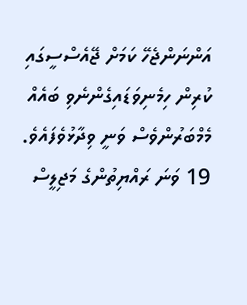އަންނަންޖެހޭ ކަމަށް ޖޭއެސްސީގައި ކުރިން ހިމެނިވަޑައިގެންނެވި ބައެއް މެމްބަރުންވެސް ވަނީ ވިދާޅުވެފައެވެ. 19 ވަނަ ރައްޔިތުންގެ މަޖިލީސް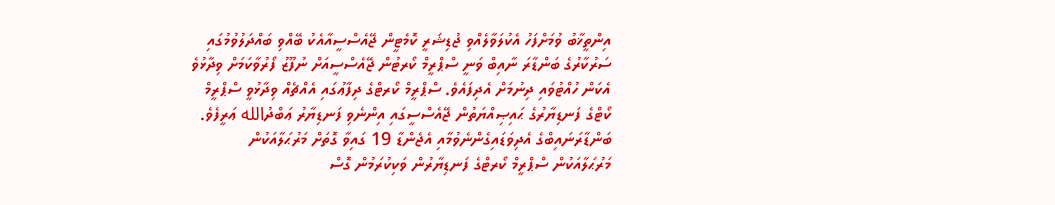އިންތީޚާބު ވުމަށްފަހު އެކުލަވާލެއްވި ޖުޑިޝަރީ ކޮމެޓީން ޖޭއެސްސީއާއެކު ބޭއްވި ބައްދަލުވުމުގައި ސަރުކާރުގެ ބަންޑާރަ ނާއިބް ވަނީ ސްޕްރީމް ކޯރޓުން ޖޭއެސްސީއަށް ނުފޫޒު ފޯރުވާކަމަށް ވިދާޅުވެ އެކަން ހުއްޓުވައި ދިނުމަށް އެދިފައެވެ. ސްޕްރީމް ކޯރޓްގެ ދިފާޢުގައި އެއްޗެއް ވިދާޅުވީ ސްޕްރީމް ކޯޓްގެ ފަނޑިޔާރުގެ ޙައިޞިއްޔަތުން ޖޭއެސްސީގައި އިންނެވި ފަނޑިޔާރު ޢަބްދުالله ޢަރީފެވެ. ބަންޑާރަނައިބްގެ އެދިވަޑައިގެންނެވުމާއި އެޖެންޑާ 19 ގައިވާ ގޮތަށް މަރުޙަލާއަކުން މަރުޙަލާއަކުން ސްޕްރީމް ކޯރޓްގެ ފަނޑިޔާރުން ވަކިކުރަމުން ގޮސް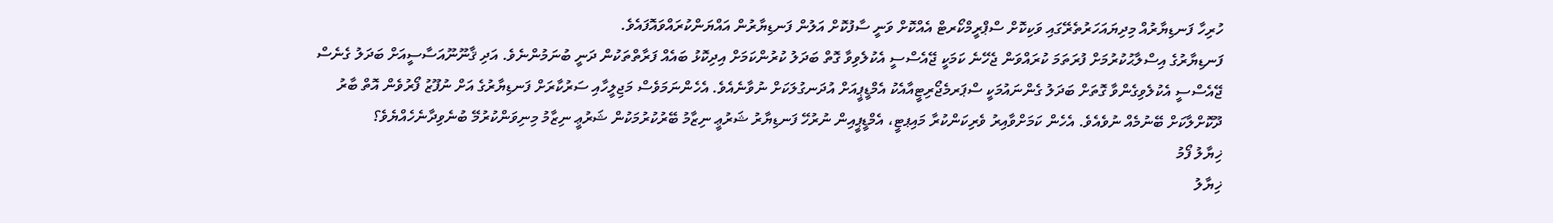ހުރިހާ ފަނޑިޔާރުއް މިދިޔައަހަރުތެރޭގައި ވަކިކޮށް ސްޕްރީމްކޯރޓް އެއްކޮށް ވަނީ ސާފުކޮށް އަލުން ފަނޑިޔާރުން އައްޔަންކުރައްވައޮފައެވެ.
ފަނޑިޔާރުގެ އިސްލާޙުކުރުމަށް ފުރަތަމަ ކުރައްވަން ޖެހޭނެ ކަމަކީ ޖޭއެސްސީ އެކުލެވިވާ ގޮތް ބަދަލު ކުރުންކަމަށް އިދިކޮޅު ބައެއް ފަރާތްތަކުން ދަނީ ބުނަމުންނެވެ. އަދި ޤާނޫނޫއަސާސީއަށް ބަދަލު ގެނެސް ޖޭއެސްސީ އެކުލެވިގެންވާ ގޮތަށް ބަދަލު ގެންނައުމަކީ ސްޕަރމެޖޯރިޓީއާއެކު އެމްޑީޕީއަށް އުދަނގުލަކަށް ނުވާނެއެވެ. އެހެންނަމަވެސް މަޖިލީހާއި ސަރުކާރަށް ފަނޑިޔާރުގެ އަށް ނުފޫޒު ފޯރުވެން އޮތް ބާރު ދޫކޮށްލާކަށް ބޭނުމެއް ނުވެއެވެ. އެހެން ކަމަށްވާއިރު ވެރިކަންކުރާ މައިޕޓީ، އެމްޑީޕީއިން ނުރުހޭ ފަނޑިޔާރު ޝަރުޢީ ނިޒާމު ބޭރުކުރުމަކުން ޝަރުޢީ ނިޒާމު މިނިވަންކުރުމޭ ބުނެވިދާނެހެއްޔެވެ؟
ޚިޔާލު ފޯމު
ޚިޔާލު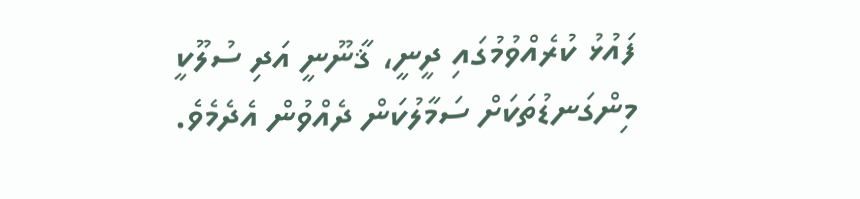ފައުޅު ކުރެއްވުމުގައި ދީނީ، ޤާނޫނީ އަދި ސުލޫކީ މިންގަނޑުތަކަށް ސަމާލުކަން ދެއްވުން އެދެމެވެ.